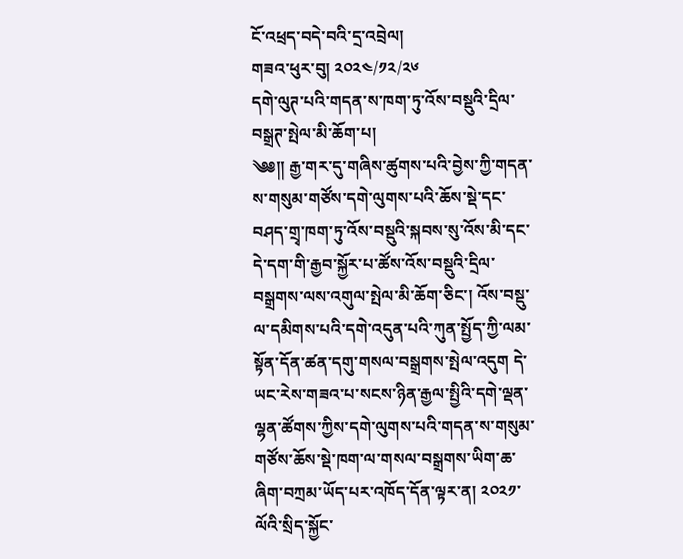ངོ་འཕྲད་བདེ་བའི་དྲ་འབྲེལ།
གཟའ་ཕུར་བུ། ༢༠༢༤/༡༢/༢༦
དགེ་ལུཊ་པའི་གདན་ས་ཁག་ཏུ་འོས་བསྡུའི་དྲིལ་བསྒྲཊ་སྤེལ་མི་ཆོག་པ།
༄༅།། རྒྱ་གར་དུ་གཞིས་ཚུགས་པའི་བྱེས་ཀྱི་གདན་ས་གསུམ་གཙོས་དགེ་ལུགས་པའི་ཆོས་སྡེ་དང་བཤད་གྲྭ་ཁག་ཏུ་འོས་བསྡུའི་སྐབས་སུ་འོས་མི་དང་དེ་དག་གི་རྒྱབ་སྐྱོར་པ་ཚོས་འོས་བསྡུའི་དྲིལ་བསྒྲགས་ལས་འགུལ་སྤེལ་མི་ཆོག་ཅིང་། འོས་བསྡུ་ལ་དམིགས་པའི་དགེ་འདུན་པའི་ཀུན་སྤྱོད་ཀྱི་ལམ་སྟོན་དོན་ཚན་དགུ་གསལ་བསྒྲགས་སྤེལ་འདུག དེ་ཡང་རེས་གཟའ་པ་སངས་ཉིན་རྒྱལ་སྤྱིའི་དགེ་ལྡན་ལྷན་ཚོགས་ཀྱིས་དགེ་ལུགས་པའི་གདན་ས་གསུམ་གཙོས་ཆོས་སྡེ་ཁག་ལ་གསལ་བསྒྲགས་ཡིག་ཆ་ཞིག་བཀྲམ་ཡོད་པར་འཁོད་དོན་ལྟར་ན། ༢༠༢༡་ལོའི་སྲིད་སྐྱོང་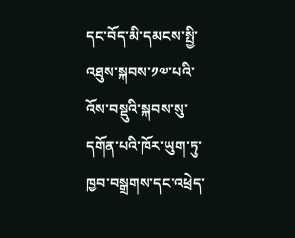དང་བོད་མི་དམངས་སྤྱི་འཐུས་སྐབས་༡༧་པའི་འོས་བསྡུའི་སྐབས་སུ་དགོན་པའི་ཁོར་ཡུག་ཏུ་ཁྱབ་བསྒྲགས་དང་འཕྲེད་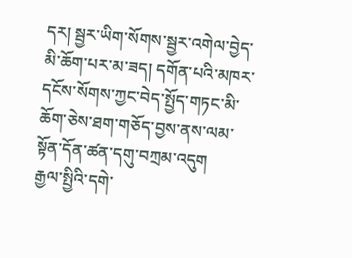དར། སྦྱར་ཡིག་སོགས་སྦྱར་འགེལ་བྱེད་མི་ཆོག་པར་མ་ཟད། དགོན་པའི་མཁར་དངོས་སོགས་ཀྱང་བེད་སྤྱོད་གཏང་མི་ཆོག་ཅེས་ཐག་གཅོད་བྱས་ནས་ལམ་སྟོན་དོན་ཚན་དགུ་བཀྲམ་འདུག
རྒྱལ་སྤྱིའི་དགེ་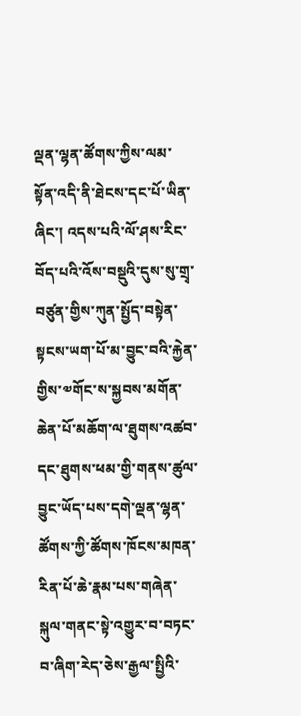ལྡན་ལྷན་ཚོགས་ཀྱིས་ལམ་སྟོན་འདི་ནི་ཐེངས་དང་པོ་ཡིན་ཞིང་། འདས་པའི་ལོ་ཤས་རིང་བོད་པའི་འོས་བསྡུའི་དུས་སུ་གྲྭ་བཙུན་གྱིས་ཀུན་སྤྱོད་བསྟེན་སྟངས་ཡག་པོ་མ་བྱུང་བའི་རྐྱེན་གྱིས་༧གོང་ས་སྐྱབས་མགོན་ཆེན་པོ་མཆོག་ལ་ཐུགས་འཚབ་དང་ཐུགས་ཕམ་གྱི་གནས་ཚུལ་བྱུང་ཡོད་པས་དགེ་ལྡན་ལྷན་ཚོགས་ཀྱི་ཚོགས་ཁོངས་མཁན་རིན་པོ་ཆེ་རྣམ་པས་གཞེན་སྐུལ་གནང་སྟེ་འགྱུར་བ་བཏང་བ་ཞིག་རེད་ཅེས་རྒྱལ་སྤྱིའི་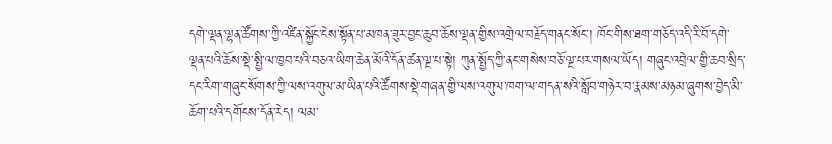དགེ་ལྡན་ལྷན་ཚོགས་ཀྱི་འཛིན་སྐྱོང་ངེས་སྟོན་པ་མཁན་ཟུར་བྱང་ཆུབ་ཆོས་ལྡན་གྱིས་འགྲེལ་བརྗོད་གནང་སོང་། ཁོང་གིས་ཐག་གཅོད་འདི་རི་བོ་དགེ་ལྡན་པའི་ཆོས་སྡེ་སྤྱི་ལ་ཁྱབ་པའི་བཅའ་ཡིག་ཆེན་མོའི་དོན་ཚན་ལྔ་པ་སྟེ། ཀུན་སྤྱོད་ཀྱི་ནང་གསེས་བཅོ་ལྔ་པར་གསལ་ཡོད། གཞུང་འབྲེལ་གྱི་ཆབ་སྲིད་དང་རིག་གཞུང་སོགས་ཀྱི་ལས་འགུལ་མ་ཡིན་པའི་ཚོགས་སྡེ་གཞན་གྱི་ལས་འགུལ་ཁག་ལ་གདན་སའི་སློབ་གཉེར་བ་རྣམས་མཉམ་ཞུགས་བྱེད་མི་ཆོག་པའི་དགོངས་དོན་རེད། ལམ་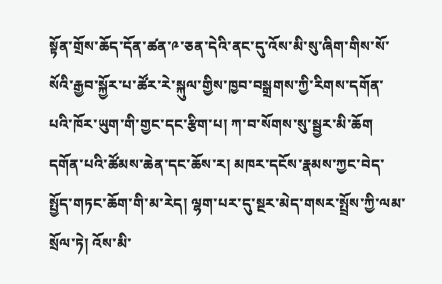སྟོན་གྲོས་ཆོད་དོན་ཚན་༩་ཅན་དེའི་ནང་དུ་འོས་མི་སུ་ཞིག་གིས་སོ་སོའི་རྒྱབ་སྐྱོར་པ་ཚོར་རེ་སྐུལ་གྱིས་ཁྱབ་བསྒྲགས་ཀྱི་རིགས་དགོན་པའི་ཁོར་ཡུག་གི་གྱང་དང་རྩིག་པ། ཀ་བ་སོགས་སུ་སྦྱར་མི་ཆོག དགོན་པའི་ཚོམས་ཆེན་དང་ཆོས་ར། མཁར་དངོས་རྣམས་ཀྱང་བེད་སྤྱོད་གཏང་ཆོག་གི་མ་རེད། ལྷག་པར་དུ་སྔར་མེད་གསར་སྤྲོས་ཀྱི་ལམ་སྲོལ་ཏེ། འོས་མི་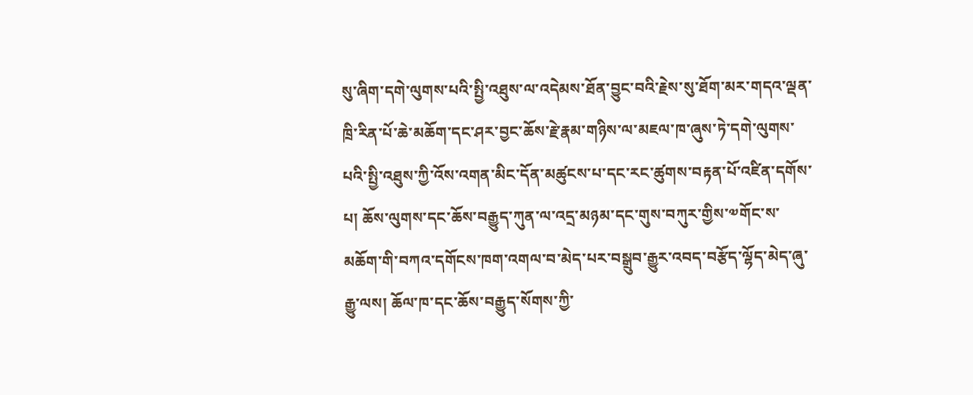སུ་ཞིག་དགེ་ལུགས་པའི་སྤྱི་འཐུས་ལ་འདེམས་ཐོན་བྱུང་བའི་རྗེས་སུ་ཐོག་མར་གདའ་ལྡན་ཁྲི་རིན་པོ་ཆེ་མཆོག་དང་ཤར་བྱང་ཆོས་རྗེ་རྣམ་གཉིས་ལ་མཇལ་ཁ་ཞུས་ཏེ་དགེ་ལུགས་པའི་སྤྱི་འཐུས་ཀྱི་འོས་འགན་མིང་དོན་མཚུངས་པ་དང་རང་ཚུགས་བརྟན་པོ་འཛིན་དགོས་པ། ཆོས་ལུགས་དང་ཆོས་བརྒྱུད་ཀུན་ལ་འདྲ་མཉམ་དང་གུས་བཀུར་གྱིས་༧གོང་ས་མཆོག་གི་བཀའ་དགོངས་ཁག་འགལ་བ་མེད་པར་བསྒྲུབ་རྒྱུར་འབད་བརྩོད་ལྷོད་མེད་ཞུ་རྒྱུ་ལས། ཆོལ་ཁ་དང་ཆོས་བརྒྱུད་སོགས་ཀྱི་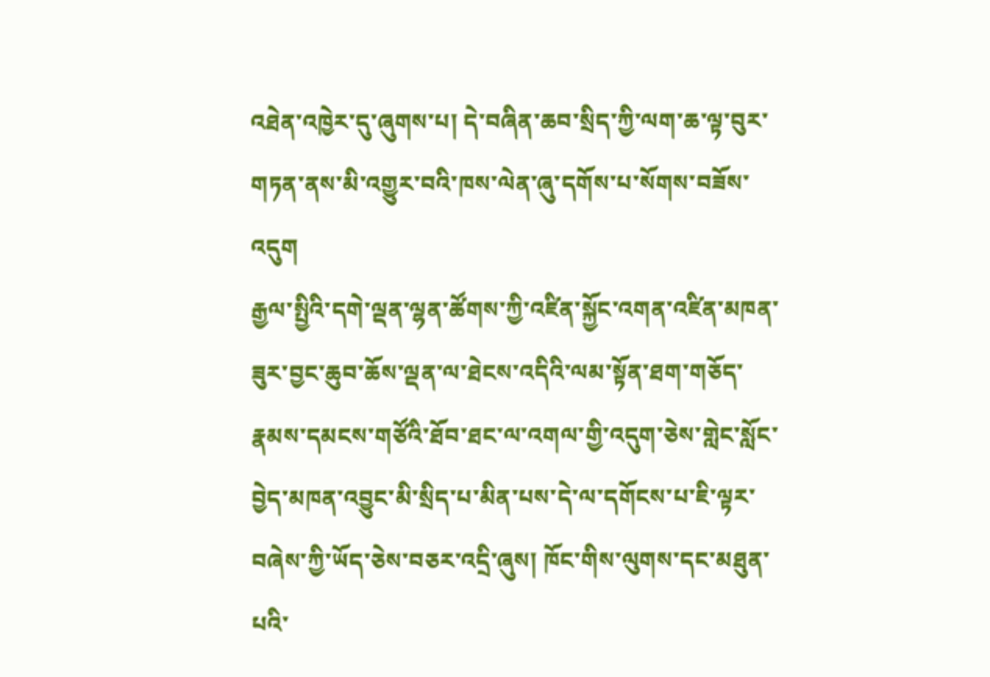འཐེན་འཁྱེར་དུ་ཞུགས་པ། དེ་བཞིན་ཆབ་སྲིད་ཀྱི་ལག་ཆ་ལྟ་བུར་གཏན་ནས་མི་འགྱུར་བའི་ཁས་ལེན་ཞུ་དགོས་པ་སོགས་བཟོས་འདུག
རྒྱལ་སྤྱིའི་དགེ་ལྡན་ལྷན་ཚོགས་ཀྱི་འཛིན་སྐྱོང་འགན་འཛིན་མཁན་ཟུར་བྱང་ཆུབ་ཆོས་ལྡན་ལ་ཐེངས་འདིའི་ལམ་སྟོན་ཐག་གཅོད་རྣམས་དམངས་གཙོའི་ཐོབ་ཐང་ལ་འགལ་གྱི་འདུག་ཅེས་གླེང་སློང་བྱེད་མཁན་འབྱུང་མི་སྲིད་པ་མིན་པས་དེ་ལ་དགོངས་པ་ཇི་ལྟར་བཞེས་ཀྱི་ཡོད་ཅེས་བཅར་འདྲི་ཞུས། ཁོང་གིས་ལུགས་དང་མཐུན་པའི་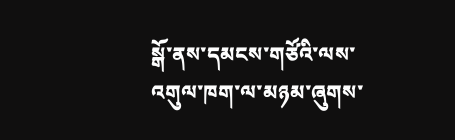སྒོ་ནས་དམངས་གཙོའི་ལས་འགུལ་ཁག་ལ་མཉམ་ཞུགས་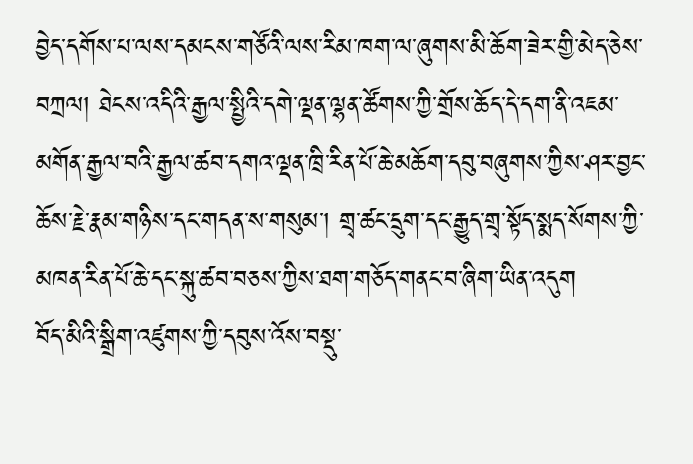བྱེད་དགོས་པ་ལས་དམངས་གཙོའི་ལས་རིམ་ཁག་ལ་ཞུགས་མི་ཆོག་ཟེར་གྱི་མེད་ཅེས་བཀྲལ། ཐེངས་འདིའི་རྒྱལ་སྤྱིའི་དགེ་ལྡན་ལྷན་ཚོགས་ཀྱི་གྲོས་ཆོད་དེ་དག་ནི་འཇམ་མགོན་རྒྱལ་བའི་རྒྱལ་ཚབ་དགའ་ལྡན་ཁྲི་རིན་པོ་ཆེ་མཆོག་དབུ་བཞུགས་ཀྱིས་ཤར་བྱང་ཆོས་རྗེ་རྣམ་གཉིས་དང་གདན་ས་གསུམ་། གྲྭ་ཚང་དྲུག་དང་རྒྱུད་གྲྭ་སྟོད་སྨད་སོགས་ཀྱི་མཁན་རིན་པོ་ཆེ་དང་སྐུ་ཚབ་བཅས་ཀྱིས་ཐག་གཅོད་གནང་བ་ཞིག་ཡིན་འདུག
བོད་མིའི་སྒྲིག་འཛུགས་ཀྱི་དབུས་འོས་བསྡུ་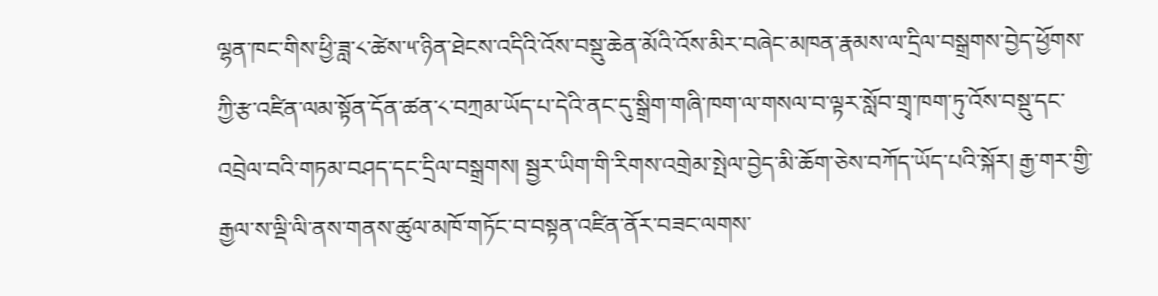ལྷན་ཁང་གིས་ཕྱི་ཟླ་༨་ཚེས་༥་ཉིན་ཐེངས་འདིའི་འོས་བསྡུ་ཆེན་མོའི་འོས་མིར་བཞེང་མཁན་རྣམས་ལ་དྲིལ་བསྒྲགས་བྱེད་ཕྱོགས་ཀྱི་རྩ་འཛིན་ལམ་སྟོན་དོན་ཚན་༨་བཀྲམ་ཡོད་པ་དེའི་ནང་དུ་སྒྲིག་གཞི་ཁག་ལ་གསལ་བ་ལྟར་སློབ་གྲྭ་ཁག་ཏུ་འོས་བསྡུ་དང་འབྲེལ་བའི་གཏམ་བཤད་དང་དྲིལ་བསྒྲགས། སྦྱར་ཡིག་གི་རིགས་འགྲེམ་སྤེལ་བྱེད་མི་ཆོག་ཅེས་བཀོད་ཡོད་པའི་སྐོར། རྒྱ་གར་གྱི་རྒྱལ་ས་ལྡི་ལི་ནས་གནས་ཚུལ་མཁོ་གཏོང་བ་བསྟན་འཛིན་ནོར་བཟང་ལགས་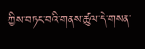ཀྱིས་བཏང་བའི་གནས་ཚུལ་དེ་གསན་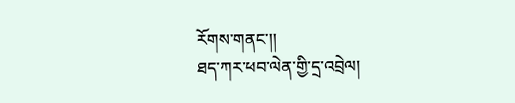རོགས་གནང་།།
ཐད་ཀར་ཕབ་ལེན་གྱི་དྲ་འབྲེལ།